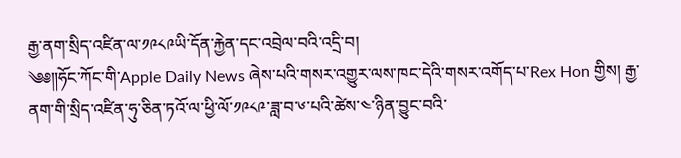རྒྱ་ནག་སྲིད་འཛིན་ལ་༡༩༨༩ཡི་དོན་རྐྱེན་དང་འབྲེལ་བའི་འདྲི་བ།
༄༅༎ཧོང་ཀོང་གི་Apple Daily News ཞེས་པའི་གསར་འགྱུར་ལས་ཁང་དེའི་གསར་འགོད་པ་Rex Hon གྱིས། རྒྱ་ནག་གི་སྲིད་འཛིན་ཧུ་ཅིན་ཏའོ་ལ་ཕྱི་ལོ་༡༩༨༩་ཟླ་བ་༦་པའི་ཚེས་༤་ཉིན་བྱུང་བའི་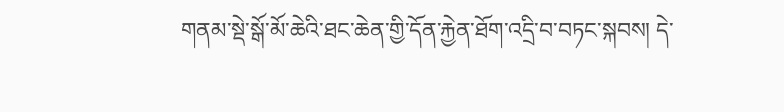གནམ་སྡེ་སྒོ་མོ་ཆེའི་ཐང་ཆེན་གྱི་དོན་རྐྱེན་ཐོག་འདྲི་བ་བཏང་སྐབས། དེ་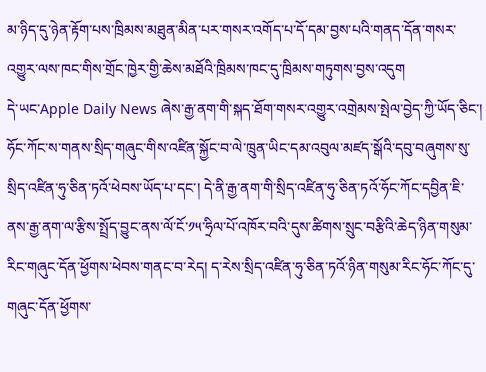མ་ཉིད་དུ་ཉེན་རྟོག་པས་ཁྲིམས་མཐུན་མིན་པར་གསར་འགོད་པ་དོ་དམ་བྱས་པའི་གནད་དོན་གསར་འགྱུར་ལས་ཁང་གིས་གྲོང་ཁྱེར་གྱི་ཆེས་མཐོའི་ཁྲིམས་ཁང་དུ་ཁྲིམས་གཏུགས་བྱས་འདུག
དེ་ཡང་Apple Daily News ཞེས་རྒྱ་ནག་གི་སྐད་ཐོག་གསར་འགྱུར་འགྲེམས་སྤེལ་བྱེད་ཀྱི་ཡོད་ཅིང་། ཧོང་ཀོང་ས་གནས་སྲིད་གཞུང་གིས་འཛིན་སྐྱོང་བ་ལེ་ཁྲུན་ཡིང་དམ་འབུལ་མཛད་སྒོའི་དབུ་བཞུགས་སུ་སྲིད་འཛིན་ཧུ་ཅིན་ཏའོ་ཕེབས་ཡོད་པ་དང་། དེ་ནི་རྒྱ་ནག་གི་སྲིད་འཛིན་ཧུ་ཅིན་ཏའོ་ཧོང་ཀོང་དབྱིན་ཇི་ནས་རྒྱ་ནག་ལ་རྩིས་སྤྲོད་བྱུང་ནས་ལོ་ངོ་༡༥་ཧྲིལ་པོ་འཁོར་བའི་དུས་ཚིགས་སྲུང་བརྩིའི་ཆེད་ཉིན་གསུམ་རིང་གཞུང་དོན་ཕྱོགས་ཕེབས་གནང་བ་རེད། ད་རེས་སྲིད་འཛིན་ཧུ་ཅིན་ཏའོ་ཉིན་གསུམ་རིང་ཧོང་ཀོང་དུ་གཞུང་དོན་ཕྱོགས་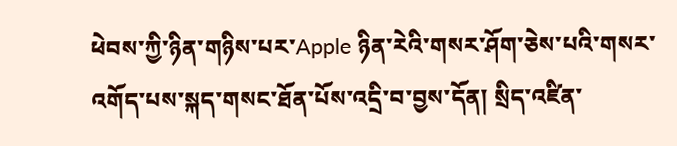ཕེབས་ཀྱི་ཉིན་གཉིས་པར་Apple ཉིན་རེའི་གསར་ཤོག་ཅེས་པའི་གསར་འགོད་པས་སྐད་གསང་ཐོན་པོས་འདྲི་བ་བྱས་དོན། སྲིད་འཛིན་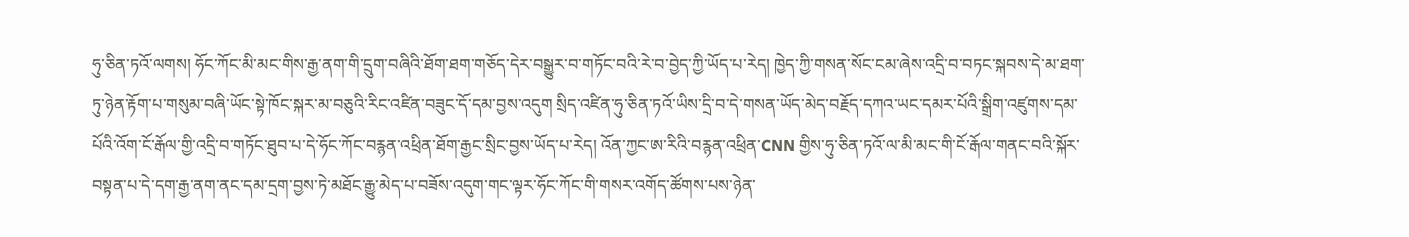ཧུ་ཅིན་ཏའོ་ལགས། ཧོང་ཀོང་མི་མང་གིས་རྒྱ་ནག་གི་དྲུག་བཞིའི་ཐོག་ཐག་གཅོད་དེར་བསྒྱུར་བ་གཏོང་བའི་རེ་བ་བྱེད་ཀྱི་ཡོད་པ་རེད། ཁྱེད་ཀྱི་གསན་སོང་ངམ་ཞེས་འདྲི་བ་བཏང་སྐབས་དེ་མ་ཐག་ཏུ་ཉེན་རྟོག་པ་གསུམ་བཞི་ཡོང་སྟེ་ཁོང་སྐར་མ་བཅུའི་རིང་འཛིན་བཟུང་དོ་དམ་བྱས་འདུག སྲིད་འཛིན་ཧུ་ཅིན་ཏའོ་ཡིས་དྲི་བ་དེ་གསན་ཡོད་མེད་བརྗོད་དཀའ་ཡང་དམར་པོའི་སྒྲིག་འཛུགས་དམ་པོའི་འོག་ངོ་རྒོལ་གྱི་འདྲི་བ་གཏོང་ཐུབ་པ་དེ་ཧོང་ཀོང་བརྙན་འཕྲིན་ཐོག་རྒྱང་སྲིང་བྱས་ཡོད་པ་རེད། འོན་ཀྱང་ཨ་རིའི་བརྙན་འཕྲིན་CNN གྱིས་ཧུ་ཅིན་ཏའོ་ལ་མི་མང་གི་ངོ་རྒོལ་གནང་བའི་སྐོར་བསྟན་པ་དེ་དག་རྒྱ་ནག་ནང་དམ་དྲག་བྱས་ཏེ་མཐོང་རྒྱུ་མེད་པ་བཟོས་འདུག་གང་ལྟར་ཧོང་ཀོང་གི་གསར་འགོད་ཚོགས་པས་ཉེན་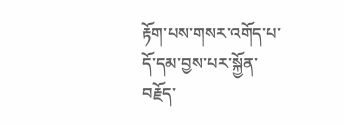རྟོག་པས་གསར་འགོད་པ་དོ་དམ་བྱས་པར་སྐྱོན་བརྗོད་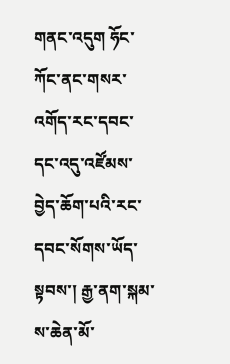གནང་འདུག ཧོང་ཀོང་ནང་གསར་འགོད་རང་དབང་དང་འདུ་འཛོམས་བྱེད་ཆོག་པའི་རང་དབང་སོགས་ཡོད་སྟབས་། རྒྱ་ནག་སྐམ་ས་ཆེན་མོ་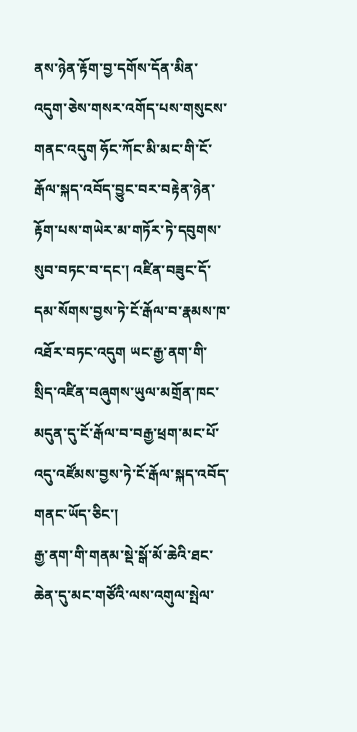ནས་ཉེན་རྟོག་བྱ་དགོས་དོན་མིན་འདུག་ཅེས་གསར་འགོད་པས་གསུངས་གནང་འདུག ཧོང་ཀོང་མི་མང་གི་ངོ་རྒོལ་སྐད་འབོད་བྱུང་བར་བརྟེན་ཉེན་རྟོག་པས་གཡེར་མ་གཏོར་ཏེ་དབུགས་སུབ་བཏང་བ་དང་། འཛིན་བཟུང་དོ་དམ་སོགས་བྱས་ཏེ་ངོ་རྒོལ་བ་རྣམས་ཁ་འཐོར་བཏང་འདུག ཡང་རྒྱ་ནག་གི་སྲིད་འཛིན་བཞུགས་ཡུལ་མགྲོན་ཁང་མདུན་དུ་ངོ་རྒོལ་བ་བརྒྱ་ཕྲག་མང་པོ་འདུ་འཛོམས་བྱས་ཏེ་ངོ་རྒོལ་སྐད་འབོད་གནང་ཡོད་ཅིང་།
རྒྱ་ནག་གི་གནམ་སྡེ་སྒོ་མོ་ཆེའི་ཐང་ཆེན་དུ་མང་གཙོའི་ལས་འགུལ་སྤེལ་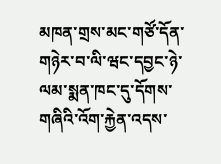མཁན་གྲས་མང་གཙོ་དོན་གཉེར་བ་ལི་ཝང་དབྱང་ཉེ་ལམ་སྨན་ཁང་དུ་དོགས་གཞིའི་འོག་རྐྱེན་འདས་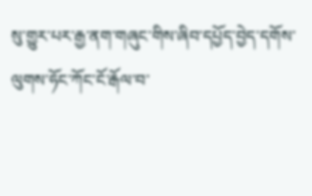སུ་གྱུར་པར་རྒྱ་ནག་གཞུང་གིས་ཞིབ་དཔྱོད་བྱེད་དགོས་ལུགས་ཧོང་ཀོང་ངོ་རྒོལ་བ་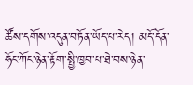ཚོས་དགོས་འདུན་བཏོན་ཡོད་པ་རེད། མདོ་དོན་ཧོང་ཀོང་ཉེན་རྟོག་སྤྱི་ཁྱབ་པ་ཐེ་བས་ཉེན་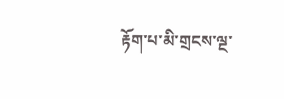རྟོག་པ་མི་གྲངས་ལྔ་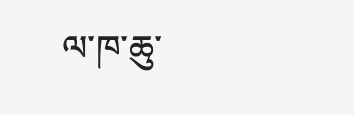ལ་ཁ་ཆུ་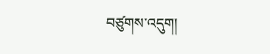བཙུགས་འདུག།